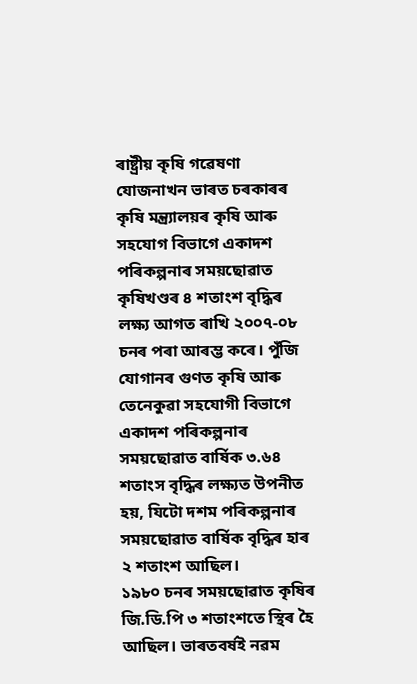ৰাষ্ট্ৰীয় কৃষি গৱেষণা যোজনাখন ভাৰত চৰকাৰৰ কৃষি মন্ত্ৰ্যালয়ৰ কৃষি আৰু সহযোগ বিভাগে একাদশ পৰিকল্পনাৰ সময়ছোৱাত কৃষিখণ্ডৰ ৪ শতাংশ বৃদ্ধিৰ লক্ষ্য আগত ৰাখি ২০০৭-০৮ চনৰ পৰা আৰম্ভ কৰে। পুঁজি যোগানৰ গুণত কৃষি আৰু তেনেকুৱা সহযোগী বিভাগে একাদশ পৰিকল্পনাৰ সময়ছোৱাত বাৰ্ষিক ৩.৬৪ শতাংস বৃদ্ধিৰ লক্ষ্যত উপনীত হয়, যিটো দশম পৰিকল্পনাৰ সময়ছোৱাত বাৰ্ষিক বৃদ্ধিৰ হাৰ ২ শতাংশ আছিল।
১৯৮০ চনৰ সময়ছোৱাত কৃষিৰ জি.ডি.পি ৩ শতাংশতে স্থিৰ হৈ আছিল। ভাৰতবৰ্ষই নৱম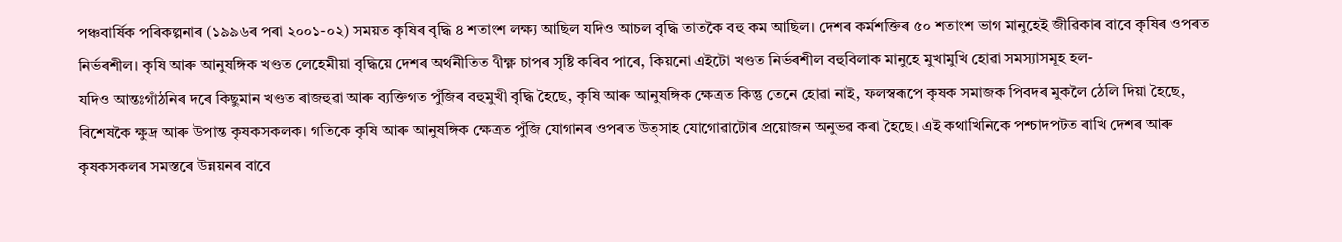পঞ্চবাৰ্ষিক পৰিকল্পনাৰ (১৯৯৬ৰ পৰা ২০০১-০২) সময়ত কৃষিৰ বৃদ্ধি ৪ শতাংশ লক্ষ্য আছিল যদিও আচল বৃদ্ধি তাতকৈ বহু কম আছিল। দেশৰ কৰ্মশক্তিৰ ৫০ শতাংশ ভাগ মানুহেই জীৱিকাৰ বাবে কৃষিৰ ওপৰত নিৰ্ভৰশীল। কৃষি আৰু আনুষঙ্গিক খণ্ডত লেহেমীয়া বৃদ্ধিয়ে দেশৰ অৰ্থনীতিত ৭ীক্ষ্ণ চাপৰ সৃষ্টি কৰিব পাৰে, কিয়নো এইটো খণ্ডত নিৰ্ভৰশীল বহুবিলাক মানুহে মুখামুখি হোৱা সমস্যাসমূহ হল-
যদিও আন্তঃগাঁঠনিৰ দৰে কিছুমান খণ্ডত ৰাজহুৱা আৰু ব্যক্তিগত পুঁজিৰ বহুমুখী বৃদ্ধি হৈছে, কৃষি আৰু আনুষঙ্গিক ক্ষেত্ৰত কিন্তু তেনে হোৱা নাই, ফলস্বৰূপে কৃষক সমাজক পিবদৰ মুকলৈ ঠেলি দিয়া হৈছে, বিশেষকৈ ক্ষুদ্ৰ আৰু উপান্ত কৃষকসকলক। গতিকে কৃষি আৰু আনুষঙ্গিক ক্ষেত্ৰত পুঁজি যোগানৰ ওপৰত উত্সাহ যোগোৱাটোৰ প্ৰয়োজন অনুভৱ কৰা হৈছে। এই কথাখিনিকে পশ্চাদপটত ৰাখি দেশৰ আৰু কৃষকসকলৰ সমস্তৰে উন্নয়নৰ বাবে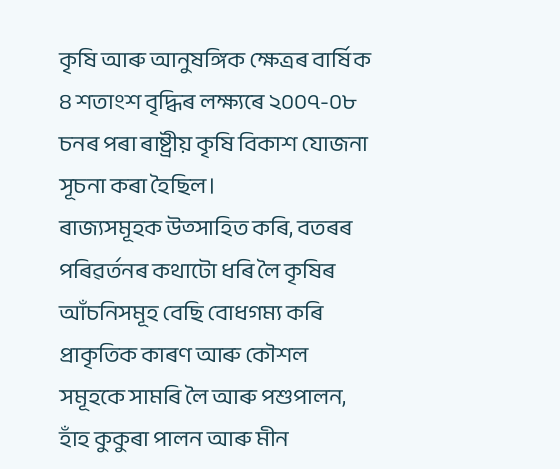কৃষি আৰু আনুষঙ্গিক ক্ষেত্ৰৰ বাৰ্ষিক ৪ শতাংশ বৃদ্ধিৰ লক্ষ্যৰে ২০০৭-০৮ চনৰ পৰা ৰাষ্ট্ৰীয় কৃষি বিকাশ যোজনা সূচনা কৰা হৈছিল।
ৰাজ্যসমূহক উত্সাহিত কৰি, বতৰৰ পৰিৱৰ্তনৰ কথাটো ধৰি লৈ কৃষিৰ আঁচনিসমূহ বেছি বোধগম্য কৰি প্ৰাকৃতিক কাৰণ আৰু কৌশল সমূহকে সামৰি লৈ আৰু পশুপালন, হাঁহ কুকুৰা পালন আৰু মীন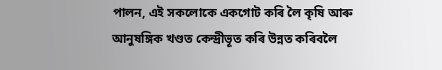পালন, এই সকলোকে একগোট কৰি লৈ কৃষি আৰু আনুষঙ্গিক খণ্ডত কেন্দ্ৰীভূত কৰি উন্নত কৰিবলৈ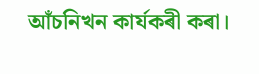আঁচনিখন কাৰ্যকৰী কৰা।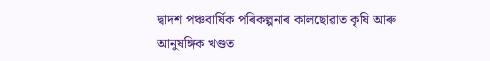দ্বাদশ পঞ্চবাৰ্ষিক পৰিকল্পনাৰ কালছোৱাত কৃষি আৰু আনুষঙ্গিক খণ্ডত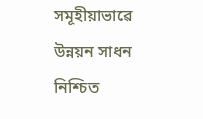সমূহীয়াভাৱে উন্নয়ন সাধন নিশ্চিত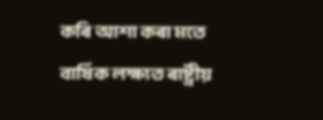কৰি আশা কৰা মতে বাৰ্ষিক লক্ষ্যত ৰাষ্ট্ৰীয়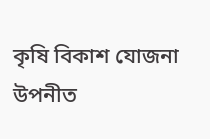কৃষি বিকাশ যোজনা উপনীত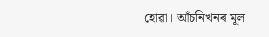হোৱা। আঁচনিখনৰ মূল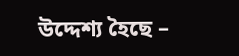উদ্দেশ্য হৈছে –